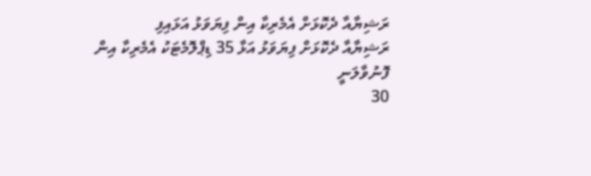ރަޝިޔާއާ ދެކޮޅަށް އެމެރިކާ އިން ފިޔަވަޅު އަޅައިފި
ރަޝިޔާއާ ދެކޮޅަށް ފިޔަވަޅު އަޅާ 35 ޑިޕްލޮމެޓަކު އެމެރިކާ އިން ފޮނުވާލަނީ
30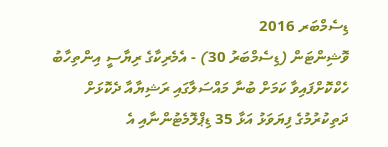ޑިސެމްބަރ 2016
ވޮޝިންޓަން (ޑިސެމްބަރު 30) - އެމެރިކާގެ ރިޔާސީ އިންތިހާބު ހެކްކޮށްފައިވާ ކަމަށް ބުނާ މައްސަލާގައި ރަޝިޔާއާ ދެކޮޅަށް ދަތިކުރުމުގެ ފިޔަވަޅު އަޅާ 35 ޑިޕްލޮމެޓުންނާއި އެ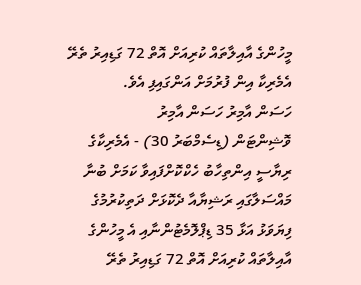މީހުންގެ އާއިލާތައް ކުރިއަށް އޮތް 72 ގަޑިއިރު ތެރޭ އެމެރިކާ އިން ފުރުމަށް އަންގައިފި އެވެ.
ހަސަން އާމިރު ހަސަން އާމިރު
ވޮޝިންޓަން (ޑިސެމްބަރު 30) - އެމެރިކާގެ ރިޔާސީ އިންތިހާބު ހެކްކޮށްފައިވާ ކަމަށް ބުނާ މައްސަލާގައި ރަޝިޔާއާ ދެކޮޅަށް ދަތިކުރުމުގެ ފިޔަވަޅު އަޅާ 35 ޑިޕްލޮމެޓުންނާއި އެ މީހުންގެ އާއިލާތައް ކުރިއަށް އޮތް 72 ގަޑިއިރު ތެރޭ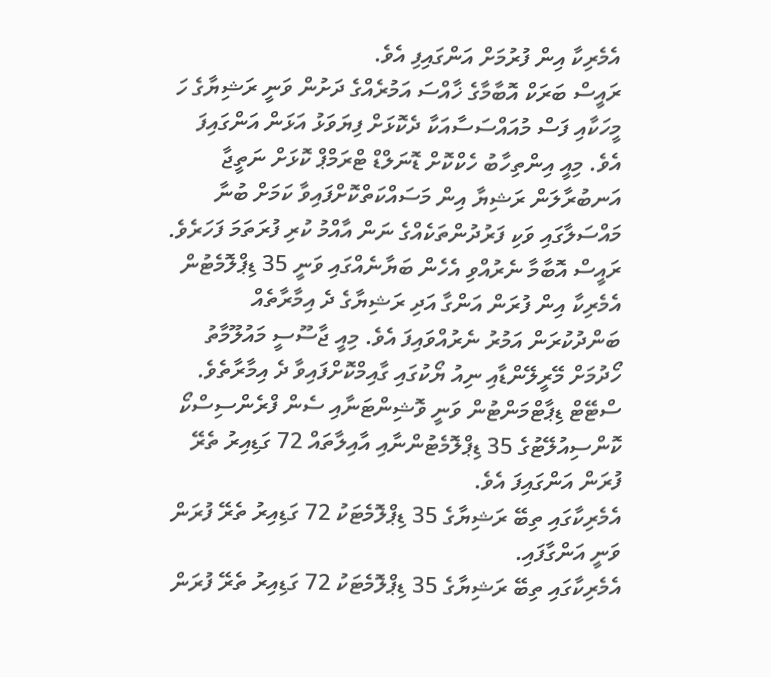އެމެރިކާ އިން ފުރުމަށް އަންގައިފި އެވެ.
ރައީސް ބަރަކް އޮބާމާގެ ޚާއްސަ އަމުރެއްގެ ދަށުން ވަނީ ރަޝިޔާގެ ހަ މީހަކާއި ފަސް މުއައްސަސާއަކާ ދެކޮޅަށް ފިޔަވަޅު އަޅަން އަންގައިފަ އެވެ. މިއީ އިންތިހާބު ހެކްކޮށް ޑޮނަލްޑް ޓްރަމްޕް ކޮޅަށް ނަތީޖާ އަނބުރާލަން ރަޝިޔާ އިން މަސައްކަތްކޮށްފައިވާ ކަމަށް ބުނާ މައްސަލާގައި ވަކި ފަރުދުންތަކެއްގެ ނަން އާއްމު ކުރި ފުރަތަމަ ފަހަރެވެ.
ރައީސް އޮބާމާ ނެރުއްވި އެހެން ބަޔާނެއްގައި ވަނީ 35 ޑިޕްލޮމެޓުން އެމެރިކާ އިން ފުރަން އަންގާ އަދި ރަޝިޔާގެ ދެ އިމާރާތެއް ބަންދުކުރަން އަމުރު ނެރުއްވައިފަ އެވެ. މިއީ ޖާސޫސީ މައުލޫމާތު ހޯދުމަށް މޭރީލޭންޑާއި ނިއު ޔޯކުގައި ގާއިމްކޮށްފައިވާ ދެ އިމާރާތެވެ. ސްޓޭޓް ޑިޕާޓްމަންޓުން ވަނީ ވޮޝިންޓަނާއި ސެން ފްރެންސިސްކޯ ކޮންސިއުލޭޓުގެ 35 ޑިޕްލޮމެޓުންނާއި އާއިލާތައް 72 ގަޑިއިރު ތެރޭ ފުރަން އަންގައިފަ އެވެ.
އެމެރިކާގައި ތިބޭ ރަޝިޔާގެ 35 ޑިޕްލޮމެޓަކު 72 ގަޑިއިރު ތެރޭ ފުރަން ވަނީ އަންގާފައި.
އެމެރިކާގައި ތިބޭ ރަޝިޔާގެ 35 ޑިޕްލޮމެޓަކު 72 ގަޑިއިރު ތެރޭ ފުރަން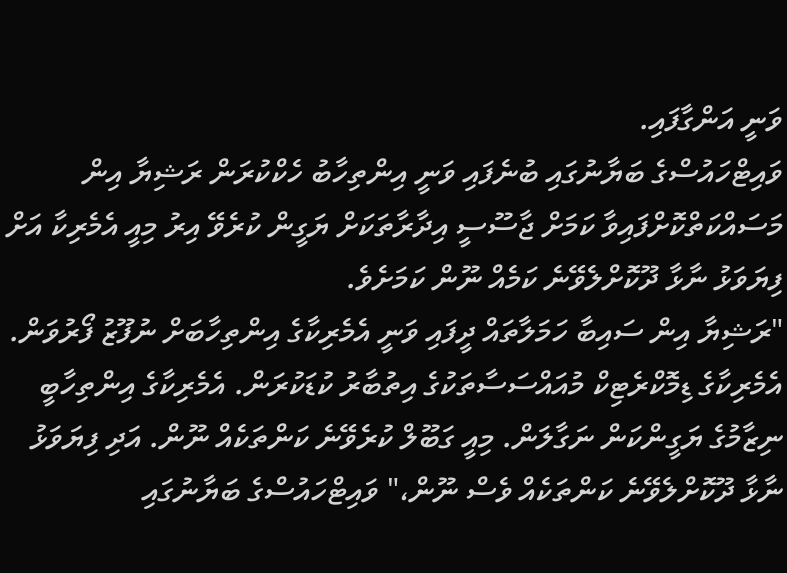ވަނީ އަންގާފައި.
ވައިޓްހައުސްގެ ބަޔާނުގައި ބުނެފައި ވަނީ އިންތިހާބު ހެކްކުރަން ރަޝިޔާ އިން މަސައްކަތްކޮށްފައިވާ ކަމަށް ޖާސޫސީ އިދާރާތަކަށް ޔަގީން ކުރެވޭ އިރު މިއީ އެމެރިކާ އަށް ފިޔަވަޅު ނާޅާ ދޫކޮށްލެވޭނެ ކަމެއް ނޫން ކަމަށެވެ.
"ރަޝިޔާ އިން ސައިބާ ހަމަލާތައް ދީފައި ވަނީ އެމެރިކާގެ އިންތިހާބަށް ނުފޫޒު ފޯރުވަން. އެމެރިކާގެ ޑިމޮކްރެޓިކް މުއައްސަސާތަކުގެ އިތުބާރު ކުޑަކުރަން. އެމެރިކާގެ އިންތިހާބީ ނިޒާމުގެ ޔަގީންކަން ނަގާލަން. މިއީ ގަބޫލް ކުރެވޭނެ ކަންތަކެއް ނޫން. އަދި ފިޔަވަޅު ނާޅާ ދޫކޮށްލެވޭނެ ކަންތަކެއް ވެސް ނޫން،" ވައިޓްހައުސްގެ ބަޔާނުގައި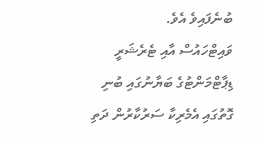ބުނެފައިވެ އެވެ.
ވައިޓްހައުސް އާއި ޓެރެޝަރީ ޑިޕާޓްމަންޓުގެ ބަޔާނުގައި ބުނި ގޮތުގައި އެމެރިކާ ސަރުކާރުން ދަތި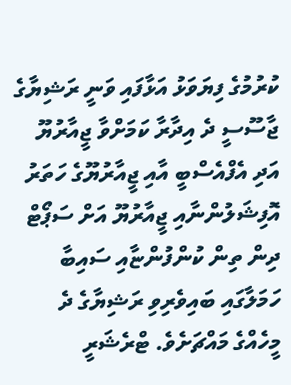ކުރުމުގެ ފިޔަވަޅު އަޅާފައި ވަނީ ރަޝިޔާގެ ޖާސޫސީ ދެ އިދާރާ ކަމަށްވާ ޖީއާރުޔޫ އަދި އެފްއެސްބީ އާއި ޖީއާރުޔޫގެ ހަތަރު އޮފިޝަލުންނާއި ޖީއާރުޔޫ އަށް ސަޕޯޓް ދިން ތިން ކުންފުންޏާއި ސައިބާ ހަމަލާގައި ބައިވެރިވި ރަޝިޔާގެ ދެ މީހެއްގެ މައްޗަށެވެ. ޓްރެޝަރީ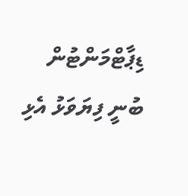ޑިޕާޓްމަންޓުން ބުނީ ފިޔަވަޅު އެޅި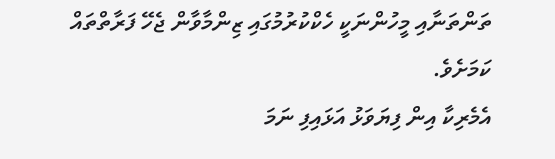ތަންތަނާއި މީހުންނަކީ ހެކްކުރުމުގައި ޒިންމާވާން ޖެހޭ ފަރާތްތައް ކަމަށެވެ.
އެމެރިކާ އިން ފިޔަވަޅު އަޅައިފި ނަމަ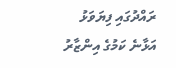ރައްދުގައި ފިޔަވަޅު އަޅާނެ ކަމުގެ އިންޒާރު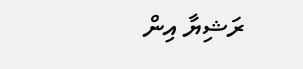ރަޝިޔާ އިން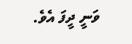ވަނީ ދީފަ އެވެ.